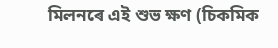মিলনৰে এই শুভ ক্ষণ (চিকমিক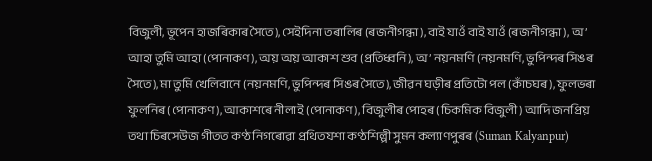বিজুলী, ভূপেন হাজৰিকাৰ সৈতে), সেইদিনা তৰালিৰ (ৰজনীগন্ধা), বাই যাওঁ বাই যাওঁ (ৰজনীগন্ধা), অ’ আহা তুমি আহা (পোনাকণ), অয় অয় আকাশ শুব (প্ৰতিধ্বনি), অ’ নয়নমণি (নয়নমণি, ভুপিন্দৰ সিঙৰ সৈতে), মা তুমি খেলিবানে (নয়নমণি, ভুপিন্দৰ সিঙৰ সৈতে), জীৱন ঘড়ীৰ প্ৰতিটো পল (কাঁচঘৰ), ফুলভৰা ফুলনিৰ (পোনাকণ), আকাশৰে নীলাই (পোনাকণ), বিজুলীৰ পোহৰ (চিকমিক বিজুলী) আদি জনপ্ৰিয় তথা চিৰসেউজ গীতত কণ্ঠ নিগৰোৱা প্ৰথিতযশা কণ্ঠশিল্পী সুমন কল্যাণপুৰৰ (Suman Kalyanpur)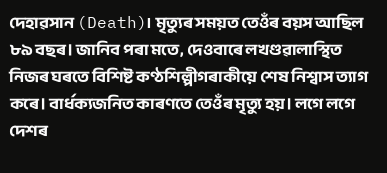দেহাৱসান (Death)। মৃত্যুৰ সময়ত তেওঁৰ বয়স আছিল ৮৯ বছৰ। জানিব পৰা মতে, দেওবাৰে লখণ্ডৱালাস্থিত নিজৰ ঘৰতে বিশিষ্ট কণ্ঠশিল্পীগৰাকীয়ে শেষ নিশ্বাস ত্যাগ কৰে। বাৰ্ধক্যজনিত কাৰণতে তেওঁৰ মৃত্যু হয়। লগে লগে দেশৰ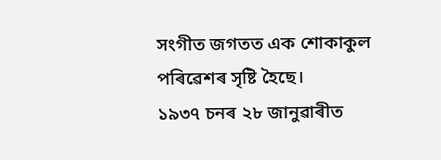সংগীত জগতত এক শোকাকুল পৰিৱেশৰ সৃষ্টি হৈছে।
১৯৩৭ চনৰ ২৮ জানুৱাৰীত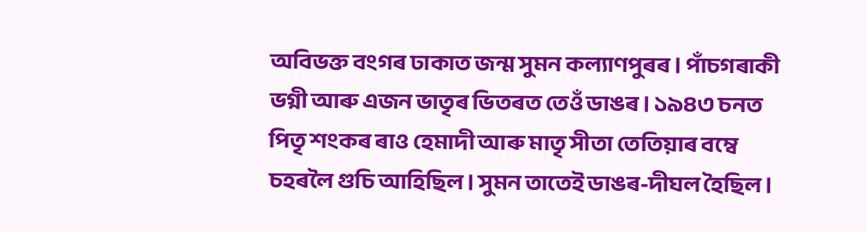অবিভক্ত বংগৰ ঢাকাত জন্ম সুমন কল্যাণপুৰৰ। পাঁচগৰাকী ভগ্নী আৰু এজন ভাতৃৰ ভিতৰত তেওঁ ডাঙৰ। ১৯৪৩ চনত পিতৃ শংকৰ ৰাও হেমাদী আৰু মাতৃ সীতা তেতিয়াৰ বম্বে চহৰলৈ গুচি আহিছিল। সুমন তাতেই ডাঙৰ-দীঘল হৈছিল।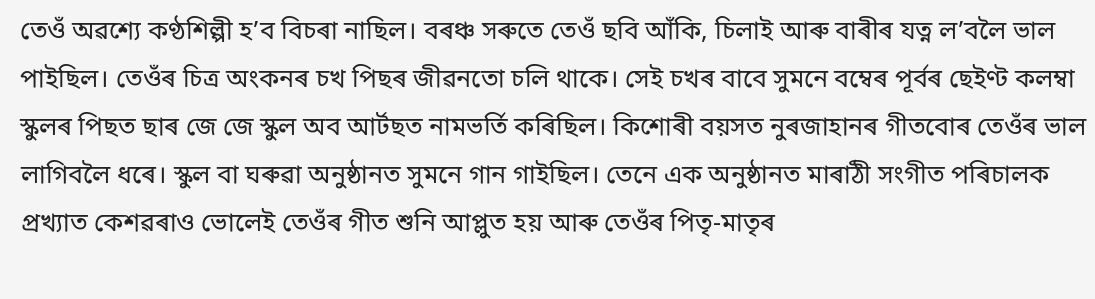তেওঁ অৱশ্যে কণ্ঠশিল্পী হ’ব বিচৰা নাছিল। বৰঞ্চ সৰুতে তেওঁ ছবি আঁকি, চিলাই আৰু বাৰীৰ যত্ন ল’বলৈ ভাল পাইছিল। তেওঁৰ চিত্ৰ অংকনৰ চখ পিছৰ জীৱনতো চলি থাকে। সেই চখৰ বাবে সুমনে বম্বেৰ পূৰ্বৰ ছেইণ্ট কলম্বা স্কুলৰ পিছত ছাৰ জে জে স্কুল অব আৰ্টছত নামভৰ্তি কৰিছিল। কিশোৰী বয়সত নুৰজাহানৰ গীতবোৰ তেওঁৰ ভাল লাগিবলৈ ধৰে। স্কুল বা ঘৰুৱা অনুষ্ঠানত সুমনে গান গাইছিল। তেনে এক অনুষ্ঠানত মাৰাঠী সংগীত পৰিচালক প্ৰখ্যাত কেশৱৰাও ভোলেই তেওঁৰ গীত শুনি আপ্লুত হয় আৰু তেওঁৰ পিতৃ-মাতৃৰ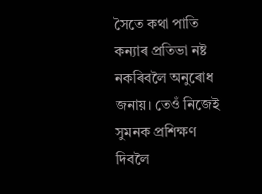সৈতে কথা পাতি কন্যাৰ প্ৰতিভা নষ্ট নকৰিবলৈ অনুৰোধ জনায়। তেওঁ নিজেই সুমনক প্ৰশিক্ষণ দিবলৈ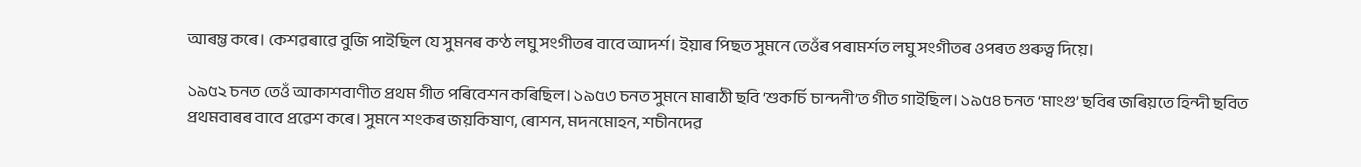আৰম্ভ কৰে। কেশৱৰাৱে বুজি পাইছিল যে সুমনৰ কণ্ঠ লঘু সংগীতৰ বাবে আদৰ্শ। ইয়াৰ পিছত সুমনে তেওঁৰ পৰামৰ্শত লঘু সংগীতৰ ওপৰত গুৰুত্ব দিয়ে।

১৯৫২ চনত তেওঁ আকাশবাণীত প্ৰথম গীত পৰিবেশন কৰিছিল। ১৯৫৩ চনত সুমনে মাৰাঠী ছবি ‘শুকৰ্চি চান্দনী’ত গীত গাইছিল। ১৯৫৪ চনত ‘মাংগু’ ছবিৰ জৰিয়তে হিন্দী ছবিত প্ৰথমবাৰৰ বাবে প্ৰৱেশ কৰে। সুমনে শংকৰ জয়কিষাণ, ৰোশন, মদনমোহন, শচীনদেৱ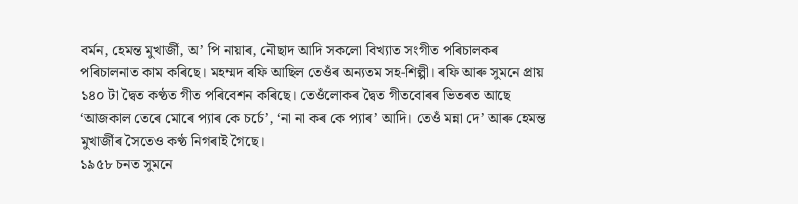বৰ্মন, হেমন্ত মুখাৰ্জী, অ’ পি নায়াৰ, নৌছাদ আদি সকলো বিখ্যাত সংগীত পৰিচালকৰ পৰিচালনাত কাম কৰিছে। মহম্মদ ৰফি আছিল তেওঁৰ অন্যতম সহ-শিল্পী। ৰফি আৰু সুমনে প্ৰায় ১৪০ টা দ্বৈত কণ্ঠত গীত পৰিবেশন কৰিছে। তেওঁলোকৰ দ্বৈত গীতবোৰৰ ভিতৰত আছে ‘আজকাল তেৰে মোৰে প্যাৰ কে চৰ্চে’, ‘না না কৰ কে প্যাৰ’ আদি। তেওঁ মন্না দে’ আৰু হেমন্ত মুখাৰ্জীৰ সৈতেও কণ্ঠ নিগৰাই গৈছে।
১৯৫৮ চনত সুমনে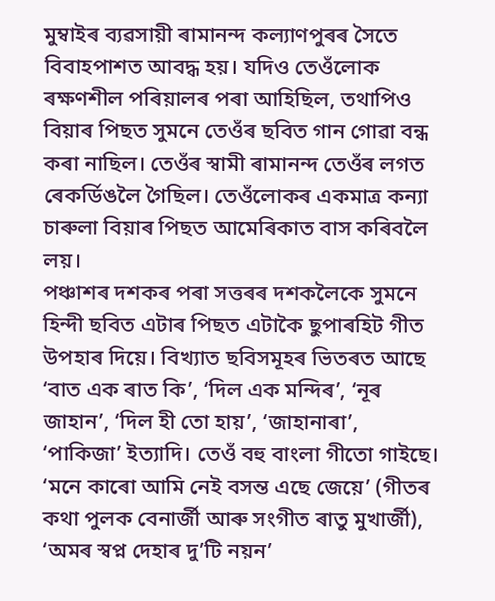মুম্বাইৰ ব্যৱসায়ী ৰামানন্দ কল্যাণপুৰৰ সৈতে বিবাহপাশত আবদ্ধ হয়। যদিও তেওঁলোক ৰক্ষণশীল পৰিয়ালৰ পৰা আহিছিল, তথাপিও বিয়াৰ পিছত সুমনে তেওঁৰ ছবিত গান গোৱা বন্ধ কৰা নাছিল। তেওঁৰ স্বামী ৰামানন্দ তেওঁৰ লগত ৰেকৰ্ডিঙলৈ গৈছিল। তেওঁলোকৰ একমাত্ৰ কন্যা চাৰুলা বিয়াৰ পিছত আমেৰিকাত বাস কৰিবলৈ লয়।
পঞ্চাশৰ দশকৰ পৰা সত্তৰৰ দশকলৈকে সুমনে হিন্দী ছবিত এটাৰ পিছত এটাকৈ ছুপাৰহিট গীত উপহাৰ দিয়ে। বিখ্যাত ছবিসমূহৰ ভিতৰত আছে ‘বাত এক ৰাত কি’, ‘দিল এক মন্দিৰ’, ‘নূৰ জাহান’, ‘দিল হী তো হায়’, ‘জাহানাৰা’, ‘পাকিজা’ ইত্যাদি। তেওঁ বহু বাংলা গীতো গাইছে। ‘মনে কাৰো আমি নেই বসন্ত এছে জেয়ে’ (গীতৰ কথা পুলক বেনাৰ্জী আৰু সংগীত ৰাতু মুখাৰ্জী), ‘অমৰ স্বপ্ন দেহাৰ দু’টি নয়ন’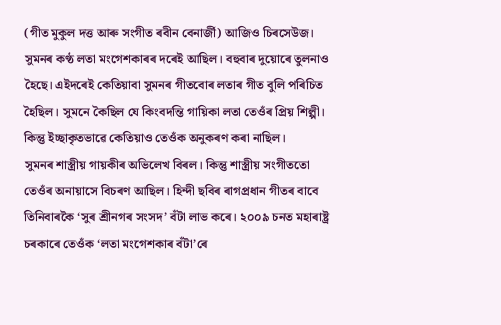(গীত মুকুল দত্ত আৰু সংগীত ৰবীন বেনাৰ্জী) আজিও চিৰসেউজ।
সুমনৰ কণ্ঠ লতা মংগেশকাৰৰ দৰেই আছিল। বহুবাৰ দুয়োৰে তুলনাও হৈছে। এইদৰেই কেতিয়াবা সুমনৰ গীতবোৰ লতাৰ গীত বুলি পৰিচিত হৈছিল। সুমনে কৈছিল যে কিংবদন্তি গায়িকা লতা তেওঁৰ প্ৰিয় শিল্পী। কিন্তু ইচ্ছাকৃতভাৱে কেতিয়াও তেওঁক অনুকৰণ কৰা নাছিল।
সুমনৰ শাস্ত্ৰীয় গায়কীৰ অভিলেখ বিৰল। কিন্তু শাস্ত্ৰীয় সংগীততো তেওঁৰ অনায়াসে বিচৰণ আছিল। হিন্দী ছবিৰ ৰাগপ্ৰধান গীতৰ বাবে তিনিবাৰকৈ ‘সুৰ শ্ৰীনগৰ সংসদ’ বঁটা লাভ কৰে। ২০০৯ চনত মহাৰাষ্ট্ৰ চৰকাৰে তেওঁক ‘লতা মংগেশকাৰ বঁটা’ৰে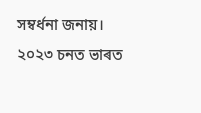সম্বৰ্ধনা জনায়। ২০২৩ চনত ভাৰত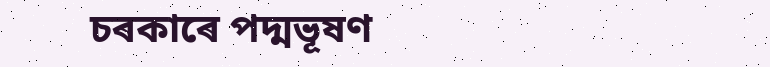চৰকাৰে পদ্মভূষণ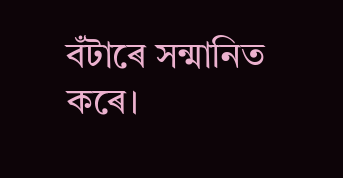বঁটাৰে সন্মানিত কৰে।